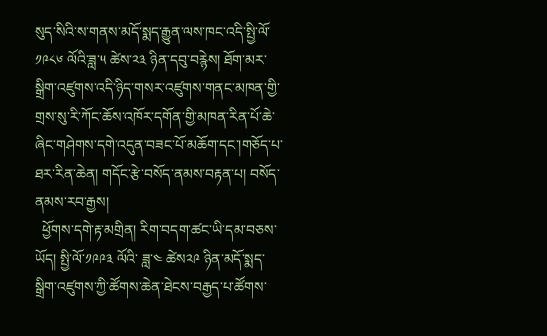སུད་སིའི་ས་གནས་མདོ་སྨད་རྒྱུན་ལས་ཁང་འདི་སྤྱི་ལོ་༡༩༨༦ ལོའི་ཟླ་༥ ཚེས་༢༣ ཉིན་དབུ་བརྙེས། ཐོག་མར་སྒྲིག་འཛུགས་འདི་ཉིད་གསར་འཛུགས་གནང་མཁན་གྱི་གྲས་སུ་རི་ཀོང་ཆོས་འཁོར་དགོན་གྱི་མཁན་རིན་པོ་ཆེ་ཞིང་གཤེགས་དགེ་འདུན་བཟང་པོ་མཆོག་དང་།གཅོད་པ་ཐར་རིན་ཆེན། གདོང་རྩེ་བསོད་ནམས་བརྟན་པ། བསོད་ནམས་རབ་རྒྱས།
  ཕྱོགས་དགེ་རྟ་མགྲིན། རིག་བདག་ཚང་ཡི་དམ་བཅས་ཡོད། སྤྱི་ལོ་༡༩༩༣ ལོའི་ ཟླ་༤ ཚེས༢༩ ཉིན་མདོ་སྨད་སྒྲིག་འཛུགས་ཀྱི་ཚོགས་ཆེན་ཐེངས་བརྒྱད་པ་ཚོགས་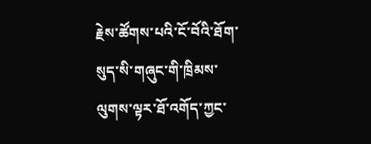རྗེས་ཚོགས་པའི་ངོ་བོའི་ཐོག་སུད་སི་གཞུང་གི་ཁྲིམས་ལུགས་ལྟར་ཐོ་འགོད་ཀྱང་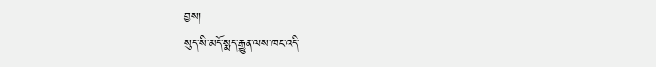བྱས།
སུད་སི་མདོ་སྨད་རྒྱུན་ལས་ཁང་འདི་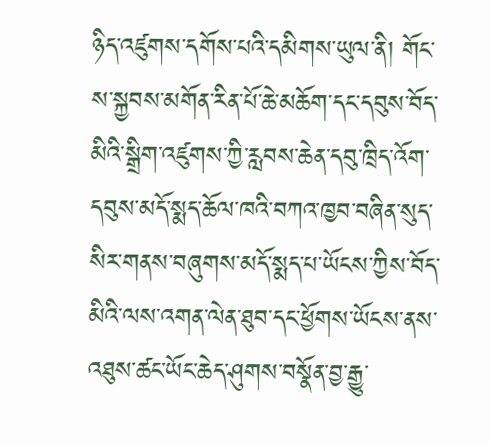ཉིད་འཛུགས་དགོས་པའི་དམིགས་ཡུལ་ནི། གོང་ས་སྐྱབས་མགོན་རིན་པོ་ཆེ་མཆོག་དང་དབུས་བོད་མིའི་སྒྲིག་འཛུགས་ཀྱི་རླབས་ཆེན་དབུ་ཁྲིད་འོག་དབུས་མདོ་སྨད་ཆོལ་ཁའི་བཀའ་ཁྱབ་བཞིན་སུད་སིར་གནས་བཞུགས་མདོ་སྨད་པ་ཡོངས་ཀྱིས་བོད་མིའི་ལས་འགན་ལེན་ཐུབ་དང་ཕྱོགས་ཡོངས་ནས་འཐུས་ཚང་ཡོང་ཆེད་ཤུགས་བསྣོན་བྱ་རྒྱུ་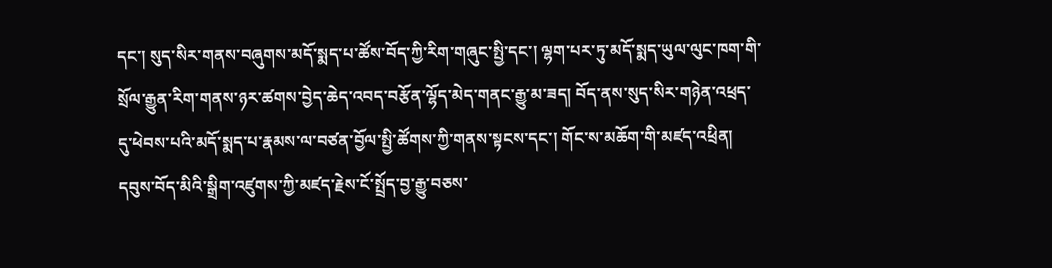དང་། སུད་སིར་གནས་བཞུགས་མདོ་སྨད་པ་ཚོས་བོད་ཀྱི་རིག་གཞུང་སྤྱི་དང་། ལྷག་པར་ཏུ་མདོ་སྨད་ཡུལ་ལུང་ཁག་གི་སྲོལ་རྒྱུན་རིག་གནས་ཉར་ཚགས་བྱེད་ཆེད་འབད་བརྩོན་ལྷོད་མེད་གནང་རྒྱུ་མ་ཟད། བོད་ནས་སུད་སིར་གཉེན་འཕྲད་དུ་ཕེབས་པའི་མདོ་སྨད་པ་རྣམས་ལ་བཙན་བྱོལ་སྤྱི་ཚོགས་ཀྱི་གནས་སྟངས་དང་། གོང་ས་མཆོག་གི་མཛད་འཕྲིན། དབུས་བོད་མིའི་སྒྲིག་འཛུགས་ཀྱི་མཛད་རྗེས་ངོ་སྤྲོད་བྱ་རྒྱུ་བཅས་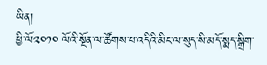ཡིན།
ཕྱི་ལོ༢༠༡༠ ལོའི་སྔོན་ལ་ཚོགས་པ་འདིའི་མིང་ལ་སུད་སི་མདོ་སྨད་སྒྲིག་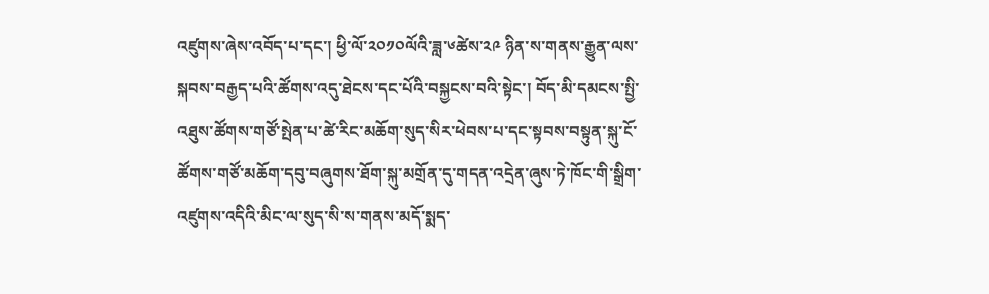འཛུགས་ཞེས་འབོད་པ་དང་། ཕྱི་ལོ་༢༠༡༠ལོའི་ཟླ་༦ཚེས་༢༩ ཉིན་ས་གནས་རྒྱུན་ལས་སྐབས་བརྒྱད་པའི་ཚོགས་འདུ་ཐེངས་དང་པོའི་བསྐྱངས་བའི་སྟེང་། བོད་མི་དམངས་སྤྱི་འཐུས་ཚོགས་གཙོ་སྤེན་པ་ཚེ་རིང་མཆོག་སུད་སིར་ཕེབས་པ་དང་སྟབས་བསྟུན་སྐུ་ངོ་ཚོགས་གཙོ་མཆོག་དབུ་བཞུགས་ཐོག་སྐུ་མགྲོན་དུ་གདན་འདྲེན་ཞུས་ཏེ་ཁོང་གི་སྒྲིག་འཛུགས་འདིའི་མིང་ལ་སུད་སི་ས་གནས་མདོ་སྨད་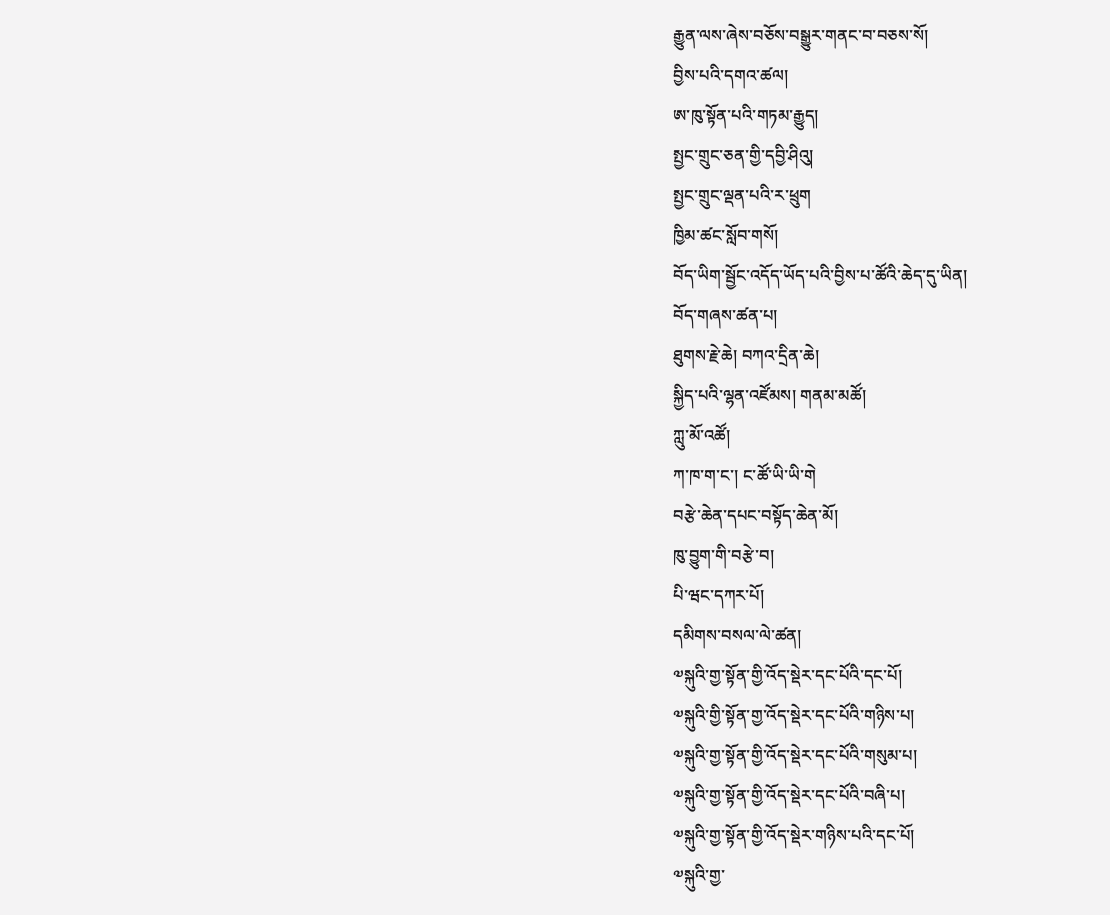རྒྱུན་ལས་ཞེས་བཅོས་བསྒྱུར་གནང་བ་བཅས་སོ།
བྱིས་པའི་དགའ་ཚལ།
ཨ་ཁུ་སྟོན་པའི་གཏམ་རྒྱུད།
སྤྱང་གྲུང་ཅན་གྱི་དབྱི་ཤིའུ།
སྤྱང་གྲུང་ལྡན་པའི་ར་ཕྲུག
ཁྱིམ་ཚང་སློབ་གསོ།
བོད་ཡིག་སྦྱོང་འདོད་ཡོད་པའི་བྱིས་པ་ཚོའི་ཆེད་དུ་ཡིན།
བོད་གཞས་ཚན་པ།
ཐུགས་རྗེ་ཆེ། བཀའ་དྲིན་ཆེ།
སྐྱིད་པའི་ལྷན་འཛོམས། གནམ་མཚོ།
ཀླུ་མོ་འཚོ།
ཀ་ཁ་ག་ང་། ང་ཚོ་ཡི་ཡི་གེ
བརྩེ་ཆེན་དཔང་བསྟོད་ཆེན་མོ།
ཁུ་བྱུག་གི་བརྩེ་བ།
པི་ཝང་དཀར་པོ།
དམིགས་བསལ་ལེ་ཚན།
༧སྐུའི་གྱ་སྟོན་གྱི་འོད་སྡེར་དང་པོའི་དང་པོ།
༧སྐུའི་གྱི་སྟོན་གྱ་འོད་སྡེར་དང་པོའི་གཉིས་པ།
༧སྐུའི་གྱ་སྟོན་གྱི་འོད་སྡེར་དང་པོའི་གསུམ་པ།
༧སྐུའི་གྱ་སྟོན་གྱི་འོད་སྡེར་དང་པོའི་བཞི་པ།
༧སྐུའི་གྱ་སྟོན་གྱི་འོད་སྡེར་གཉིས་པའི་དང་པོ།
༧སྐུའི་གྱ་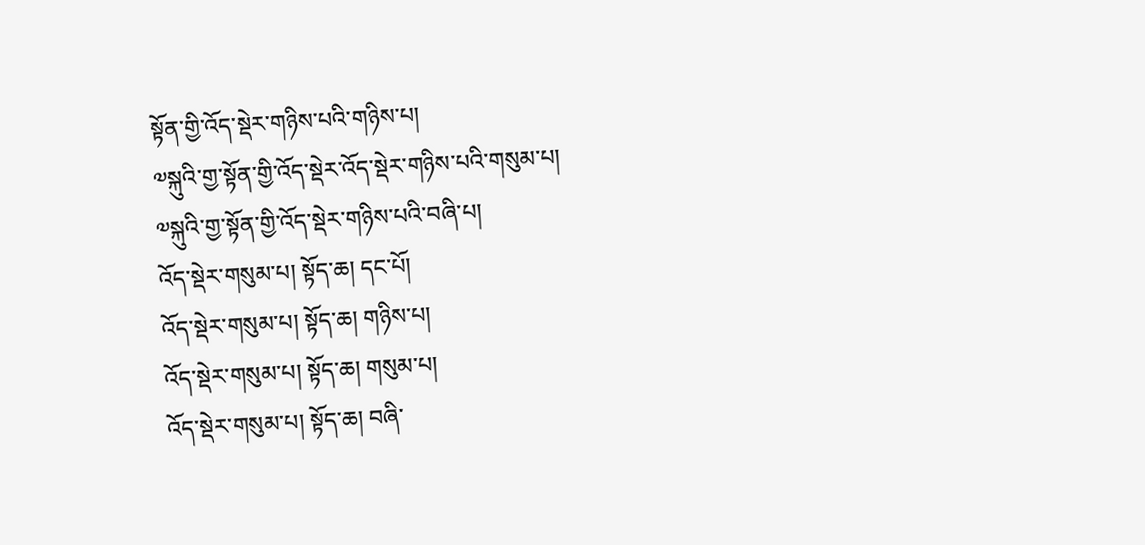སྟོན་གྱི་འོད་སྡེར་གཉིས་པའི་གཉིས་པ།
༧སྐུའི་གྱ་སྟོན་གྱི་འོད་སྡེར་འོད་སྡེར་གཉིས་པའི་གསུམ་པ།
༧སྐུའི་གྱ་སྟོན་གྱི་འོད་སྡེར་གཉིས་པའི་བཞི་པ།
འོད་སྡེར་གསུམ་པ། སྟོད་ཆ། དང་པོ།
འོད་སྡེར་གསུམ་པ། སྟོད་ཆ། གཉིས་པ།
འོད་སྡེར་གསུམ་པ། སྟོད་ཆ། གསུམ་པ།
འོད་སྡེར་གསུམ་པ། སྟོད་ཆ། བཞི་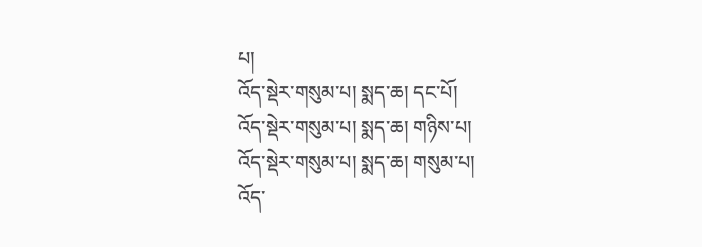པ།
འོད་སྡེར་གསུམ་པ། སྨད་ཆ། དང་པོ།
འོད་སྡེར་གསུམ་པ། སྨད་ཆ། གཉིས་པ།
འོད་སྡེར་གསུམ་པ། སྨད་ཆ། གསུམ་པ།
འོད་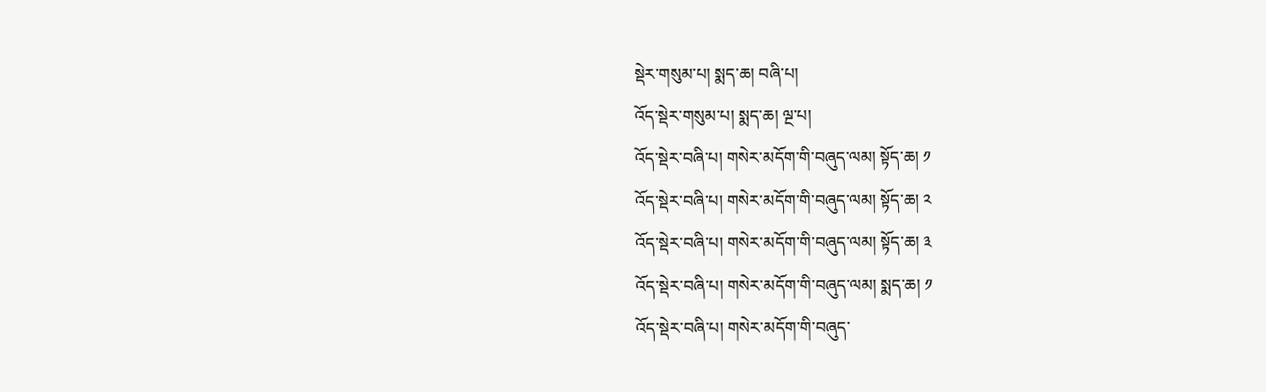སྡེར་གསུམ་པ། སྨད་ཆ། བཞི་པ།
འོད་སྡེར་གསུམ་པ། སྨད་ཆ། ལྔ་པ།
འོད་སྡེར་བཞི་པ། གསེར་མདོག་གི་བཞུད་ལམ། སྟོད་ཆ། ༡
འོད་སྡེར་བཞི་པ། གསེར་མདོག་གི་བཞུད་ལམ། སྟོད་ཆ། ༢
འོད་སྡེར་བཞི་པ། གསེར་མདོག་གི་བཞུད་ལམ། སྟོད་ཆ། ༣
འོད་སྡེར་བཞི་པ། གསེར་མདོག་གི་བཞུད་ལམ། སྨད་ཆ། ༡
འོད་སྡེར་བཞི་པ། གསེར་མདོག་གི་བཞུད་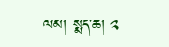ལམ། སྨད་ཆ། ༢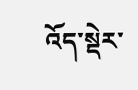འོད་སྡེར་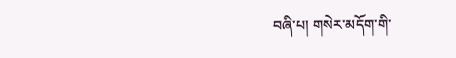བཞི་པ། གསེར་མདོག་གི་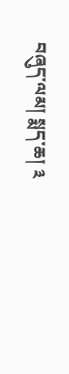བཞུད་ལམ། སྨད་ཆ། ༣